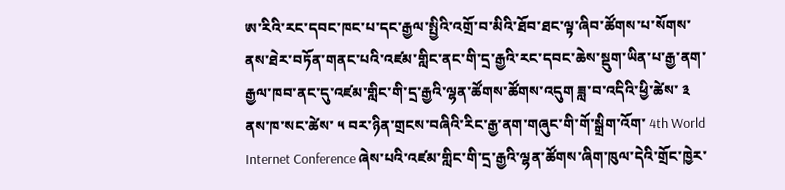ཨ་རིའི་རང་དབང་ཁང་པ་དང་རྒྱལ་སྤྱིའི་འགྲོ་བ་མིའི་ཐོབ་ཐང་ལྟ་ཞིབ་ཚོགས་པ་སོགས་ནས་ཐེར་བཏོན་གནང་པའི་འཛམ་གླིང་ནང་གི་དྲ་རྒྱའི་རང་དབང་ཆེས་སྡུག་ཡིན་པ་རྒྱ་ནག་རྒྱལ་ཁབ་ནང་དུ་འཛམ་གླིང་གི་དྲ་རྒྱའི་ལྷན་ཚོགས་ཚོགས་འདུག ཟླ་བ་འདིའི་ཕྱི་ཚེས་ ༣ ནས་ཁ་སང་ཚེས་ ༥ བར་ཉིན་གྲངས་བཞིའི་རིང་རྒྱ་ནག་གཞུང་གི་གོ་སྒྲིག་འོག་ 4th World Internet Conference ཞེས་པའི་འཛམ་གླིང་གི་དྲ་རྒྱའི་ལྷན་ཚོགས་ཞིག་ཁུལ་དེའི་གྲོང་ཁྱེར་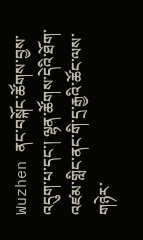Wuzhen ནང་བསྐོང་ཚོགས་བྱས་འདུག་པ་དང་། ལྷན་ཚོགས་དེའི་ཐོག་འཛམ་གླིང་ནང་གི་དྲ་རྒྱའི་ཚོང་ལས་གཉེར་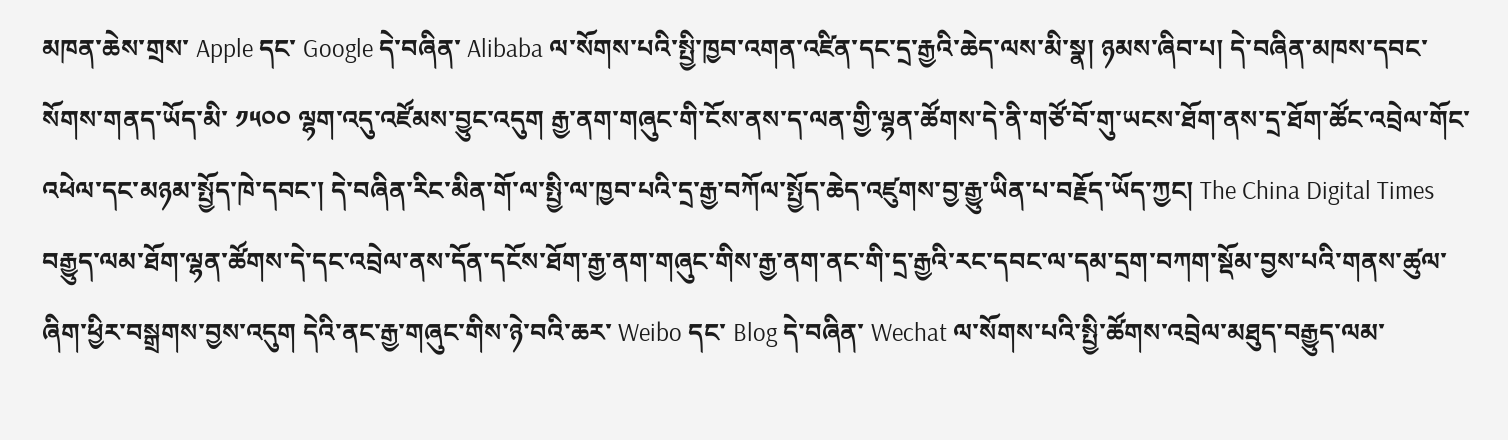མཁན་ཆེས་གྲས་ Apple དང་ Google དེ་བཞིན་ Alibaba ལ་སོགས་པའི་སྤྱི་ཁྱབ་འགན་འཛིན་དང་དྲ་རྒྱའི་ཆེད་ལས་མི་སྣ། ཉམས་ཞིབ་པ། དེ་བཞིན་མཁས་དབང་སོགས་གནད་ཡོད་མི་ ༡༥༠༠ ལྷག་འདུ་འཛོམས་བྱུང་འདུག རྒྱ་ནག་གཞུང་གི་ངོས་ནས་ད་ལན་གྱི་ལྷན་ཚོགས་དེ་ནི་གཙོ་བོ་གུ་ཡངས་ཐོག་ནས་དྲ་ཐོག་ཚོང་འབྲེལ་གོང་འཕེལ་དང་མཉམ་སྤྱོད་ཁེ་དབང་། དེ་བཞིན་རིང་མིན་གོ་ལ་སྤྱི་ལ་ཁྱབ་པའི་དྲ་རྒྱ་བཀོལ་སྤྱོད་ཆེད་འཛུགས་བྱ་རྒྱུ་ཡིན་པ་བརྗོད་ཡོད་ཀྱང། The China Digital Times བརྒྱུད་ལམ་ཐོག་ལྷན་ཚོགས་དེ་དང་འབྲེལ་ནས་དོན་དངོས་ཐོག་རྒྱ་ནག་གཞུང་གིས་རྒྱ་ནག་ནང་གི་དྲ་རྒྱའི་རང་དབང་ལ་དམ་དྲག་བཀག་སྡོམ་བྱས་པའི་གནས་ཚུལ་ཞིག་ཕྱིར་བསྒྲགས་བྱས་འདུག དེའི་ནང་རྒྱ་གཞུང་གིས་ཉེ་བའི་ཆར་ Weibo དང་ Blog དེ་བཞིན་ Wechat ལ་སོགས་པའི་སྤྱི་ཚོགས་འབྲེལ་མཐུད་བརྒྱུད་ལམ་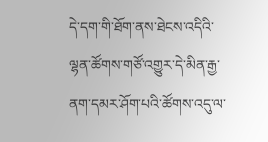དེ་དག་གི་ཐོག་ནས་ཐེངས་འདིའི་ལྷན་ཚོགས་གཙོ་འགྱུར་དེ་མིན་རྒྱ་ནག་དམར་ཤོག་པའི་ཚོགས་འདུ་ལ་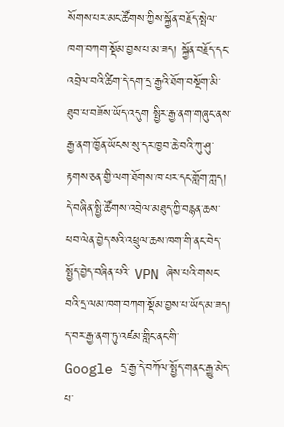སོགས་པར་མང་ཚོགས་ཀྱིས་སྐྱོན་བརྗོད་སྤེལ་ཁག་བཀག་སྡོམ་བྱས་པ་མ་ཟད། སྐྱོན་བརྗོད་དང་འབྲེལ་བའི་ཚིག་དེ་དག་དྲ་རྒྱའི་ཐོག་བསྔོག་མི་ཐུབ་པ་བཟོས་ཡོད་འདུག སྤྱིར་རྒྱ་ནག་གཞུང་ནས་རྒྱ་ནག་ཁྱོན་ཡོངས་སུ་དར་ཁྱབ་ཆེ་བའི་ཀུ་ཤུ་རྟགས་ཅན་གྱི་ལག་ཐོགས་ཁ་པར་དང་གློག་ཀླད། དེ་བཞིན་སྤྱི་ཚོགས་འབྲེལ་མཐུད་ཀྱི་བརྙན་ཆས་ཕབ་ལེན་བྱེད་སའི་འཕྲུལ་ཆས་ཁག་གི་ནང་བེད་སྤྱོད་བྱེད་བཞིན་པའི་ VPN ཞེས་པའི་གསང་བའི་དྲ་ལམ་ཁག་བཀག་སྡོམ་བྱས་པ་ཡོད་མ་ཟད། ད་བར་རྒྱ་ནག་ཏུ་འཛམ་གླིང་ནང་གི་ Google དྲ་རྒྱ་དེ་བཀོལ་སྤྱོད་གནང་རྒྱུ་མེད་པ་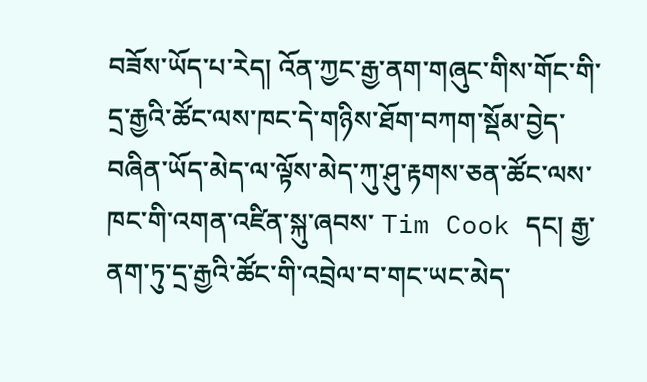བཟོས་ཡོད་པ་རེད། འོན་ཀྱང་རྒྱ་ནག་གཞུང་གིས་གོང་གི་དྲ་རྒྱའི་ཚོང་ལས་ཁང་དེ་གཉིས་ཐོག་བཀག་སྡོམ་བྱེད་བཞིན་ཡོད་མེད་ལ་ལྟོས་མེད་ཀུ་ཤུ་རྟགས་ཅན་ཚོང་ལས་ཁང་གི་འགན་འཛིན་སྐུ་ཞབས་ Tim Cook དང། རྒྱ་ནག་ཏུ་དྲ་རྒྱའི་ཚོང་གི་འབྲེལ་བ་གང་ཡང་མེད་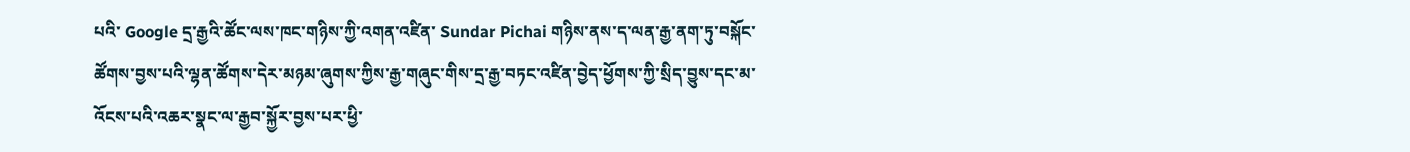པའི་ Google དྲ་རྒྱའི་ཚོང་ལས་ཁང་གཉིས་ཀྱི་འགན་འཛིན་ Sundar Pichai གཉིས་ནས་ད་ལན་རྒྱ་ནག་ཏུ་བསྐོང་ཚོགས་བྱས་པའི་ལྷན་ཚོགས་དེར་མཉམ་ཞུགས་ཀྱིས་རྒྱ་གཞུང་གིས་དྲ་རྒྱ་བཏང་འཛིན་བྱེད་ཕྱོགས་ཀྱི་སྲིད་བྱུས་དང་མ་འོངས་པའི་འཆར་སྣང་ལ་རྒྱབ་སྐྱོར་བྱས་པར་ཕྱི་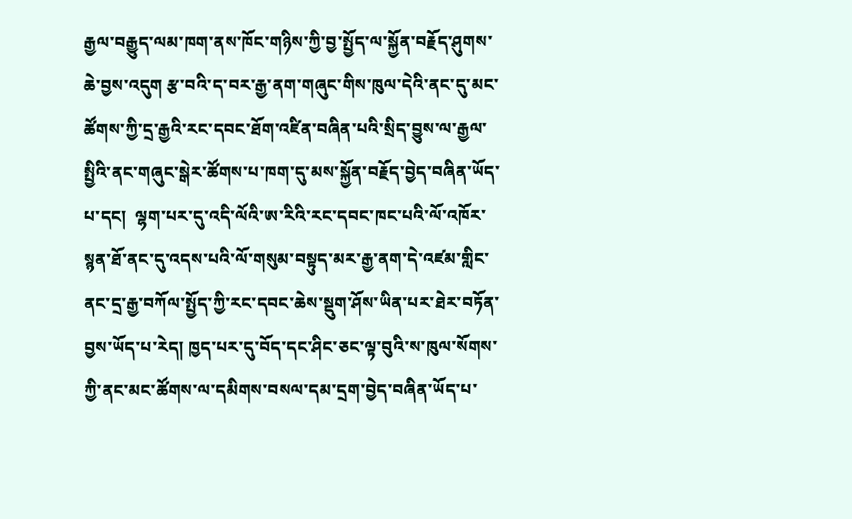རྒྱལ་བརྒྱུད་ལམ་ཁག་ནས་ཁོང་གཉིས་ཀྱི་བྱ་སྤྱོད་ལ་སྐྱོན་བརྗོད་ཤུགས་ཆེ་བྱས་འདུག རྩ་བའི་ད་བར་རྒྱ་ནག་གཞུང་གིས་ཁུལ་དེའི་ནང་དུ་མང་ཚོགས་ཀྱི་དྲ་རྒྱའི་རང་དབང་ཐོག་འཛིན་བཞིན་པའི་སྲིད་བྱུས་ལ་རྒྱལ་སྤྱིའི་ནང་གཞུང་སྒེར་ཚོགས་པ་ཁག་དུ་མས་སྐྱོན་བརྗོད་བྱེད་བཞིན་ཡོད་པ་དང།  ལྷག་པར་དུ་འདི་ལོའི་ཨ་རིའི་རང་དབང་ཁང་པའི་ལོ་འཁོར་སྙན་ཐོ་ནང་དུ་འདས་པའི་ལོ་གསུམ་བསྟུད་མར་རྒྱ་ནག་དེ་འཛམ་གླིང་ནང་དྲ་རྒྱ་བཀོལ་སྤྱོད་ཀྱི་རང་དབང་ཆེས་སྡུག་ཤོས་ཡིན་པར་ཐེར་བཏོན་བྱས་ཡོད་པ་རེད། ཁྱད་པར་དུ་བོད་དང་ཤིང་ཅང་ལྟ་བུའི་ས་ཁུལ་སོགས་ཀྱི་ནང་མང་ཚོགས་ལ་དམིགས་བསལ་དམ་དྲག་བྱེད་བཞིན་ཡོད་པ་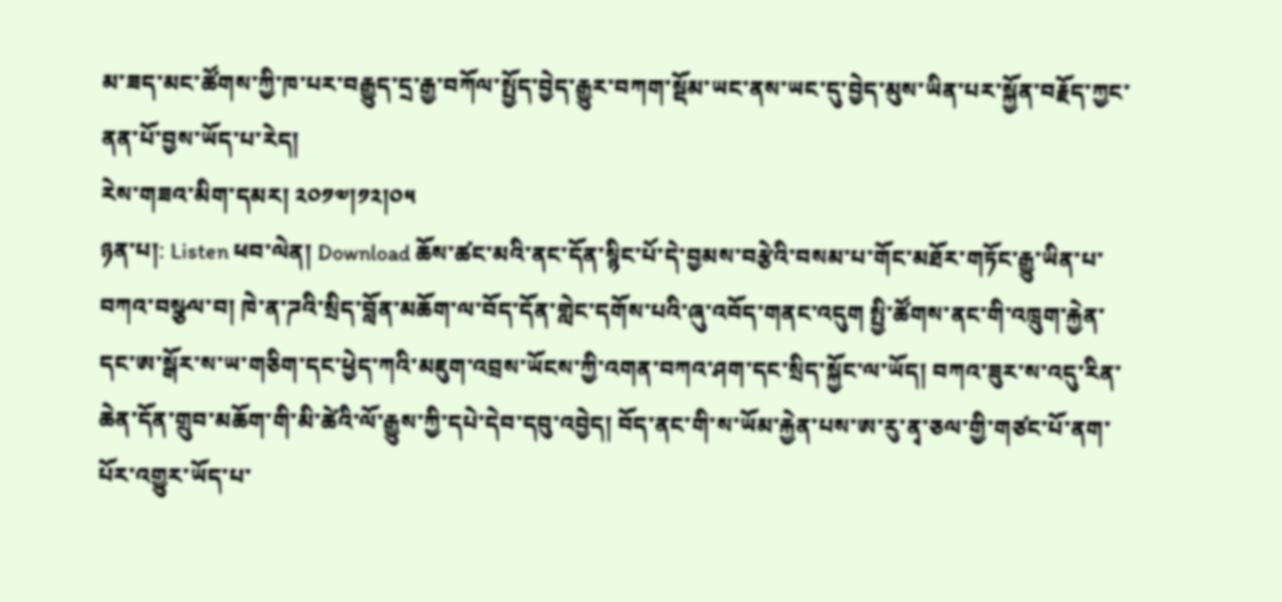མ་ཟད་མང་ཚོགས་ཀྱི་ཁ་པར་བརྒྱུད་དྲ་རྒྱ་བཀོལ་སྤྱོད་བྱེད་རྒྱུར་བཀག་སྡོམ་ཡང་ནས་ཡང་དུ་བྱེད་མུས་ཡིན་པར་སྐྱོན་བརྗོད་ཀྱང་ནན་པོ་བྱས་ཡོད་པ་རེད།
རེས་གཟའ་མིག་དམར། ༢༠༡༧།༡༢།༠༥
ཉན་པ།: Listen ཕབ་ལེན། Download ཆོས་ཚང་མའི་ནང་དོན་སྙིང་པོ་དེ་བྱམས་བརྩེའི་བསམ་པ་གོང་མཐོར་གཏོང་རྒྱུ་ཡིན་པ་བཀའ་བསྩལ་བ། ཁེ་ན་ཌའི་སྲིད་བློན་མཆོག་ལ་བོད་དོན་གླེང་དགོས་པའི་ཞུ་འབོད་གནང་འདུག སྤྱི་ཚོགས་ནང་གི་འཁྲུག་རྐྱེན་དང་ཨ་སྒོར་ས་ཡ་གཅིག་དང་ཕྱེད་ཀའི་མཇུག་འབྲས་ཡོངས་ཀྱི་འགན་བཀའ་ཤག་དང་སྲིད་སྐྱོང་ལ་ཡོད། བཀའ་ཟུར་ས་འདུ་རིན་ཆེན་དོན་གྲུབ་མཆོག་གི་མི་ཚེའི་ལོ་རྒྱུས་ཀྱི་དཔེ་དེབ་དབུ་འབྱེད། བོད་ནང་གི་ས་ཡོམ་རྐྱེན་པས་ཨ་རུ་ནྭ་ཅལ་གྱི་གཙང་པོ་ནག་པོར་འགྱུར་ཡོད་པ་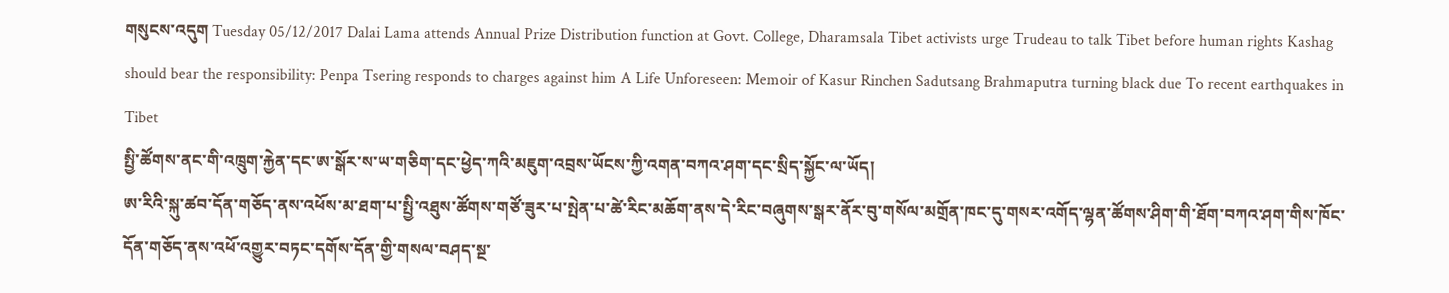གསུངས་འདུག Tuesday 05/12/2017 Dalai Lama attends Annual Prize Distribution function at Govt. College, Dharamsala Tibet activists urge Trudeau to talk Tibet before human rights Kashag should bear the responsibility: Penpa Tsering responds to charges against him A Life Unforeseen: Memoir of Kasur Rinchen Sadutsang Brahmaputra turning black due To recent earthquakes in Tibet
སྤྱི་ཚོགས་ནང་གི་འཁྲུག་རྐྱེན་དང་ཨ་སྒོར་ས་ཡ་གཅིག་དང་ཕྱེད་ཀའི་མཇུག་འབྲས་ཡོངས་ཀྱི་འགན་བཀའ་ཤག་དང་སྲིད་སྐྱོང་ལ་ཡོད།
ཨ་རིའི་སྐུ་ཚབ་དོན་གཅོད་ནས་འཕོས་མ་ཐག་པ་སྤྱི་འཐུས་ཚོགས་གཙོ་ཟུར་པ་སྤེན་པ་ཚེ་རིང་མཆོག་ནས་དེ་རིང་བཞུགས་སྒར་ནོར་བུ་གསོལ་མགྲོན་ཁང་དུ་གསར་འགོད་ལྷན་ཚོགས་ཤིག་གི་ཐོག་བཀའ་ཤག་གིས་ཁོང་དོན་གཅོད་ནས་འཕོ་འགྱུར་བཏང་དགོས་དོན་གྱི་གསལ་བཤད་སྔ་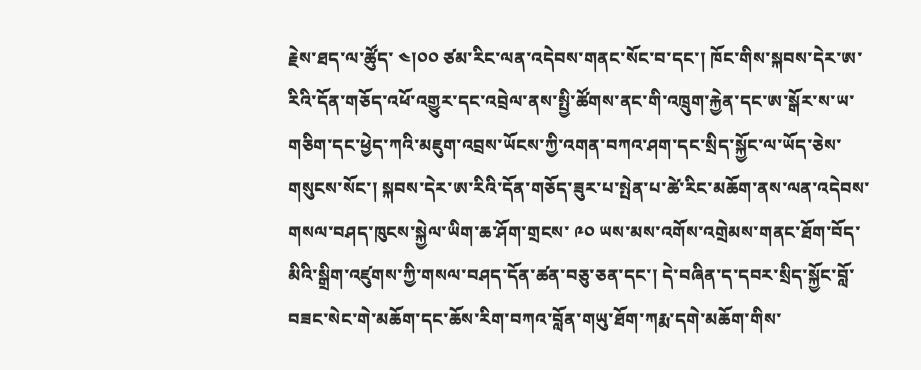རྗེས་ཐད་ལ་ཚོུད་ ༤།༠༠ ཙམ་རིང་ལན་འདེབས་གནང་སོང་བ་དང་། ཁོང་གིས་སྐབས་དེར་ཨ་རིའི་དོན་གཅོད་འཕོ་འགྱུར་དང་འབྲེལ་ནས་སྤྱི་ཚོགས་ནང་གི་འཁྲུག་རྐྱེན་དང་ཨ་སྒོར་ས་ཡ་གཅིག་དང་ཕྱེད་ཀའི་མཇུག་འབྲས་ཡོངས་ཀྱི་འགན་བཀའ་ཤག་དང་སྲིད་སྐྱོང་ལ་ཡོད་ཅེས་གསུངས་སོང་། སྐབས་དེར་ཨ་རིའི་དོན་གཅོད་ཟུར་པ་སྤེན་པ་ཚེ་རིང་མཆོག་ནས་ལན་འདེབས་གསལ་བཤད་ཁུངས་སྐྱེལ་ཡིག་ཆ་ཤོག་གྲངས་ ༩༠ ཡས་མས་འགོས་འགྲེམས་གནང་ཐོག་བོད་མིའི་སྒྲིག་འཛུགས་ཀྱི་གསལ་བཤད་དོན་ཚན་བཅུ་ཅན་དང་། དེ་བཞིན་ད་དབར་སྲིད་སྐྱོང་བློ་བཟང་སེང་གེ་མཆོག་དང་ཆོས་རིག་བཀའ་བློན་གཡུ་ཐོག་ཀརྨ་དགེ་མཆོག་གིས་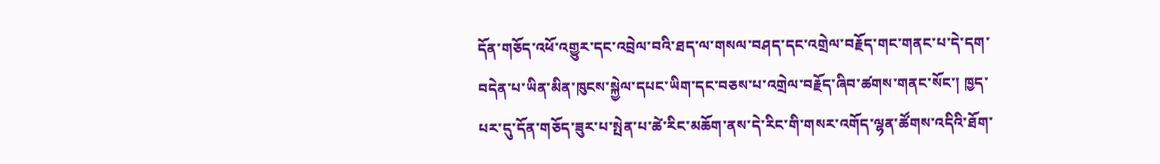དོན་གཅོད་འཕོ་འགྱུར་དང་འབྲེལ་བའི་ཐད་ལ་གསལ་བཤད་དང་འགྲེལ་བརྗོད་གང་གནང་པ་དེ་དག་བདེན་པ་ཡིན་མིན་ཁུངས་སྐྱེལ་དཔང་ཡིག་དང་བཅས་པ་འགྲེལ་བརྗོད་ཞིབ་ཚགས་གནང་སོང་། ཁྱད་པར་དུ་དོན་གཅོད་ཟུར་པ་སྤེན་པ་ཚེ་རིང་མཆོག་ནས་དེ་རིང་གི་གསར་འགོད་ལྷན་ཚོགས་འདིའི་ཐོག་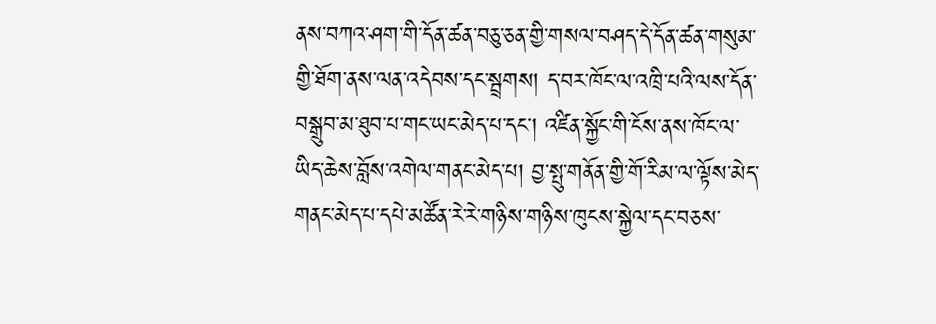ནས་བཀའ་ཤག་གི་དོན་ཚན་བཅུ་ཅན་གྱི་གསལ་བཤད་དེ་དོན་ཚན་གསུམ་གྱི་ཐོག་ནས་ལན་འདེབས་དང་སྦྲགས། ད་བར་ཁོང་ལ་འཁྲི་པའི་ལས་དོན་བསྒྲུབ་མ་ཐུབ་པ་གང་ཡང་མེད་པ་དང་། འཛིན་སྐྱོང་གི་ངོས་ནས་ཁོང་ལ་ཡིད་ཆེས་བློས་འགེལ་གནང་མེད་པ། བྱ་སྤུ་གནོན་གྱི་གོ་རིམ་ལ་ལྟོས་མེད་གནང་མེད་པ་དཔེ་མཚོན་རེ་རེ་གཉིས་གཉིས་ཁུངས་སྐྱེལ་དང་བཅས་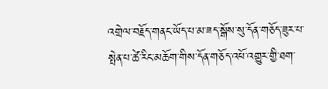འགྲེལ་བརྗོད་གནང་ཡོད་པ་མ་ཟད་སྒོས་སུ་དོན་གཅོད་ཟུར་པ་སྤེན་པ་ཚེ་རིང་མཆོག་གིས་དོན་གཅོད་འཕོ་འགྱུར་གྱི་ཐག་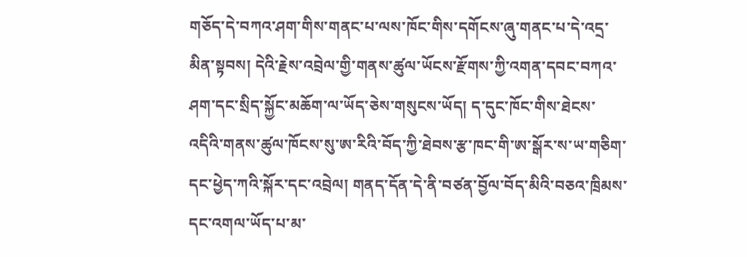གཅོད་དེ་བཀའ་ཤག་གིས་གནང་པ་ལས་ཁོང་གིས་དགོངས་ཞུ་གནང་པ་དེ་འདྲ་མིན་སྟབས། དེའི་རྗེས་འབྲེལ་གྱི་གནས་ཚུལ་ཡོངས་རྫོགས་ཀྱི་འགན་དབང་བཀའ་ཤག་དང་སྲིད་སྐྱོང་མཆོག་ལ་ཡོད་ཅེས་གསུངས་ཡོད། ད་དུང་ཁོང་གིས་ཐེངས་འདིའི་གནས་ཚུལ་ཁོངས་སུ་ཨ་རིའི་བོད་ཀྱི་ཐེབས་རྩ་ཁང་གི་ཨ་སྒོར་ས་ཡ་གཅིག་དང་ཕྱེད་ཀའི་སྐོར་དང་འབྲེལ། གནད་དོན་དེ་ནི་བཙན་བྱོལ་བོད་མིའི་བཅའ་ཁྲིམས་དང་འགལ་ཡོད་པ་མ་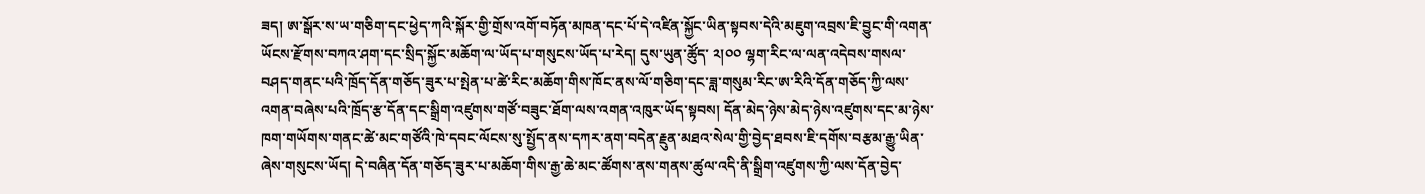ཟད། ཨ་སྒོར་ས་ཡ་གཅིག་དང་ཕྱེད་ཀའི་སྐོར་གྱི་གྲོས་འགོ་བཏོན་མཁན་དང་པོ་དེ་འཛིན་སྐྱོང་ཡིན་སྟབས་དེའི་མཇུག་འབྲས་ཇི་བྱུང་གི་འགན་ཡོངས་རྫོགས་བཀའ་ཤག་དང་སྲིད་སྐྱོང་མཆོག་ལ་ཡོད་པ་གསུངས་ཡོད་པ་རེད། དུས་ཡུན་ཚོུད་ ༢།༠༠ ལྷག་རིང་ལ་ལན་འདེབས་གསལ་བཤད་གནང་པའི་ཁྲོད་དོན་གཅོད་ཟུར་པ་སྤེན་པ་ཚེ་རིང་མཆོག་གིས་ཁོང་ནས་ལོ་གཅིག་དང་ཟླ་གསུམ་རིང་ཨ་རིའི་དོན་གཅོད་ཀྱི་ལས་འགན་བཞེས་པའི་ཁྲོད་རྩ་དོན་དང་སྒྲིག་འཛུགས་གཙོ་བཟུང་ཐོག་ལས་འགན་འཁུར་ཡོད་སྟབས། དོན་མེད་ཉེས་མེད་ཉེས་འཛུགས་དང་མ་ཉེས་ཁག་གཡོགས་གནང་ཚེ་མང་གཙོའི་ཁེ་དབང་ལོངས་སུ་སྤྱོད་ནས་དཀར་ནག་བདེན་རྗུན་མཐའ་སེལ་གྱི་བྱེད་ཐབས་ཇི་དགོས་བརྩམ་རྒྱུ་ཡིན་ཞེས་གསུངས་ཡོད། དེ་བཞིན་དོན་གཅོད་ཟུར་པ་མཆོག་གིས་རྒྱ་ཆེ་མང་ཚོགས་ནས་གནས་ཚུལ་འདི་ནི་སྒྲིག་འཛུགས་ཀྱི་ལས་དོན་བྱེད་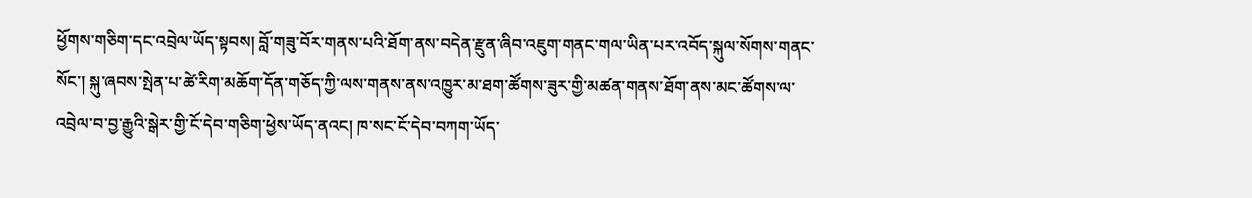ཕྱོགས་གཅིག་དང་འབྲེལ་ཡོད་སྟབས། བློ་གཟུ་བོར་གནས་པའི་ཐོག་ནས་བདེན་རྫུན་ཞིབ་འཇུག་གནང་གལ་ཡིན་པར་འབོད་སྐུལ་སོགས་གནང་སོང་། སྐུ་ཞབས་སྤེན་པ་ཚེ་རིག་མཆོག་དོན་གཅོད་ཀྱི་ལས་གནས་ནས་འཁྱུར་མ་ཐག་ཚོགས་ཟུར་གྱི་མཚན་གནས་ཐོག་ནས་མང་ཚོགས་ལ་འབྲེལ་བ་བྱ་རྒྱུའི་སྒེར་གྱི་ངོ་དེབ་གཅིག་ཕྱེས་ཡོད་ནའང། ཁ་སང་ངོ་དེབ་བཀག་ཡོད་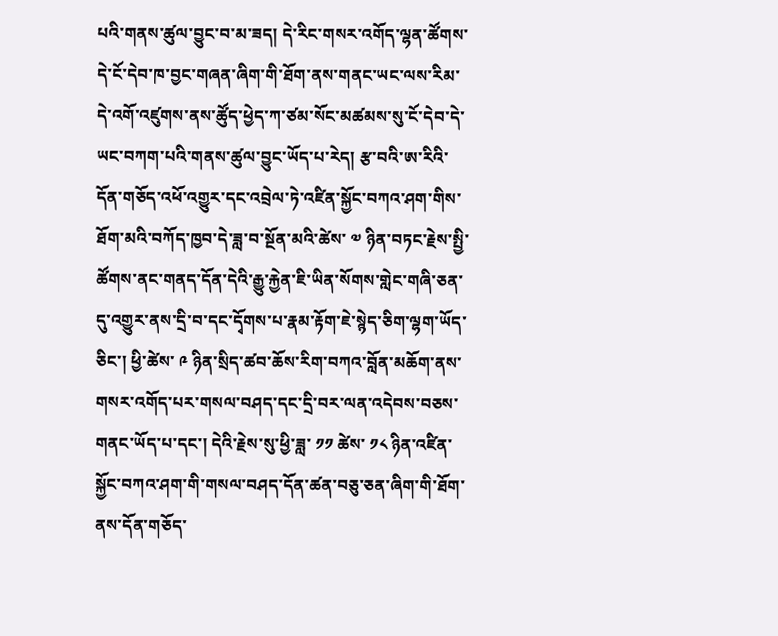པའི་གནས་ཚུལ་བྱུང་བ་མ་ཟད། དེ་རིང་གསར་འགོད་ལྷན་ཚོགས་དེ་ངོ་དེབ་ཁ་བྱང་གཞན་ཞིག་གི་ཐོག་ནས་གནང་ཡང་ལས་རིམ་དེ་འགོ་འཛུགས་ནས་ཚོུད་ཕྱེད་ཀ་ཙམ་སོང་མཚམས་སུ་ངོ་དེབ་དེ་ཡང་བཀག་པའི་གནས་ཚུལ་བྱུང་ཡོད་པ་རེད། རྩ་བའི་ཨ་རིའི་དོན་གཅོད་འཕོ་འགྱུར་དང་འབྲེལ་ཏེ་འཛིན་སྐྱོང་བཀའ་ཤག་གིས་ཐོག་མའི་བཀོད་ཁྱབ་དེ་ཟླ་བ་སྔོན་མའི་ཚེས་ ༧ ཉིན་བཏང་རྗེས་སྤྱི་ཚོགས་ནང་གནད་དོན་དེའི་རྒྱུ་རྐྱེན་ཇི་ཡིན་སོགས་གླེང་གཞི་ཅན་དུ་འགྱུར་ནས་དྲི་བ་དང་དྭོགས་པ་རྣམ་རྟོག་ཇེ་སྙེད་ཅིག་ལྷག་ཡོད་ཅིང་། ཕྱི་ཚེས་ ༩ ཉིན་སྲིད་ཚབ་ཆོས་རིག་བཀའ་བློན་མཆོག་ནས་གསར་འགོད་པར་གསལ་བཤད་དང་དྲི་བར་ལན་འདེབས་བཅས་གནང་ཡོད་པ་དང་། དེའི་རྗེས་སུ་ཕྱི་ཟླ་ ༡༡ ཚེས་ ༡༨ ཉིན་འཛིན་སྐྱོང་བཀའ་ཤག་གི་གསལ་བཤད་དོན་ཚན་བཅུ་ཅན་ཞིག་གི་ཐོག་ནས་དོན་གཅོད་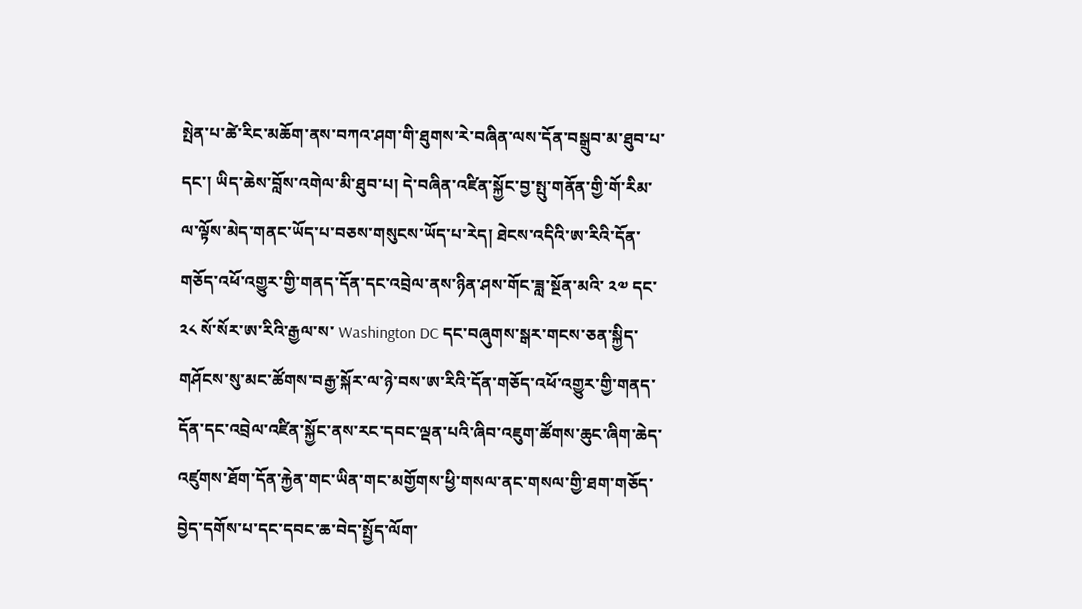སྤེན་པ་ཚེ་རིང་མཆོག་ནས་བཀའ་ཤག་གི་ཐུགས་རེ་བཞིན་ལས་དོན་བསྒྲུབ་མ་ཐུབ་པ་དང་། ཡིད་ཆེས་བློས་འགེལ་མི་ཐུབ་པ། དེ་བཞིན་འཛིན་སྐྱོང་བྱ་སྤུ་གནོན་གྱི་གོ་རིམ་ལ་ལྟོས་མེད་གནང་ཡོད་པ་བཅས་གསུངས་ཡོད་པ་རེད། ཐེངས་འདིའི་ཨ་རིའི་དོན་གཅོད་འཕོ་འགྱུར་གྱི་གནད་དོན་དང་འབྲེལ་ནས་ཉིན་ཤས་གོང་ཟླ་སྔོན་མའི་ ༢༧ དང་ ༢༨ སོ་སོར་ཨ་རིའི་རྒྱལ་ས་ Washington DC དང་བཞུགས་སྒར་གངས་ཅན་སྐྱིད་གཤོངས་སུ་མང་ཚོགས་བརྒྱ་སྐོར་ལ་ཉེ་བས་ཨ་རིའི་དོན་གཅོད་འཕོ་འགྱུར་གྱི་གནད་དོན་དང་འབྲེལ་འཛིན་སྐྱོང་ནས་རང་དབང་ལྡན་པའི་ཞིབ་འཇུག་ཚོགས་ཆུང་ཞིག་ཆེད་འཛུགས་ཐོག་དོན་རྐྱེན་གང་ཡིན་གང་མགྱོགས་ཕྱི་གསལ་ནང་གསལ་གྱི་ཐག་གཅོད་བྱེད་དགོས་པ་དང་དབང་ཆ་བེད་སྤྱོད་ལོག་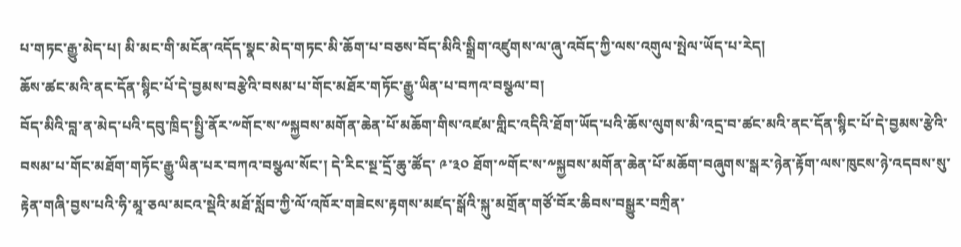པ་གཏང་རྒྱུ་མེད་པ། མི་མང་གི་མངོན་འདོད་སྣང་མེད་གཏང་མི་ཆོག་པ་བཅས་བོད་མིའི་སྒྲིག་འཛུགས་ལ་ཞུ་འབོད་ཀྱི་ལས་འགུལ་སྤེལ་ཡོད་པ་རེད།
ཆོས་ཚང་མའི་ནང་དོན་སྙིང་པོ་དེ་བྱམས་བརྩེའི་བསམ་པ་གོང་མཐོར་གཏོང་རྒྱུ་ཡིན་པ་བཀའ་བསྩལ་བ།
བོད་མིའི་བླ་ན་མེད་པའི་དབུ་ཁྲིད་སྤྱི་ནོར་༸གོང་ས་༸སྐྱབས་མགོན་ཆེན་པོ་མཆོག་གིས་འཛམ་གླིང་འདིའི་ཐོག་ཡོད་པའི་ཆོས་ལུགས་མི་འདྲ་བ་ཚང་མའི་ནང་དོན་སྙིང་པོ་དེ་བྱམས་རྩེའི་བསམ་པ་གོང་མཐོག་གཏོང་རྒྱུ་ཡིན་པར་བཀའ་བསྩལ་སོང་། དེ་རིང་སྔ་དྲོ་ཆུ་ཚོད་ ༩་༣༠ ཐོག་༸གོང་ས་༸སྐྱབས་མགོན་ཆེན་པོ་མཆོག་བཞུགས་སྒར་ཉེན་རྟོག་ལས་ཁུངས་ཉེ་འདབས་སུ་རྟེན་གཞི་བྱས་པའི་ཧི་མཱ་ཅལ་མངའ་སྡེའི་མཐོ་སློབ་ཀྱི་ལོ་འཁོར་གཟེངས་རྟགས་མཛད་སྒོའི་སྐུ་མགྲོན་གཙོ་བོར་ཆིབས་བསྒྱུར་བཀྲིན་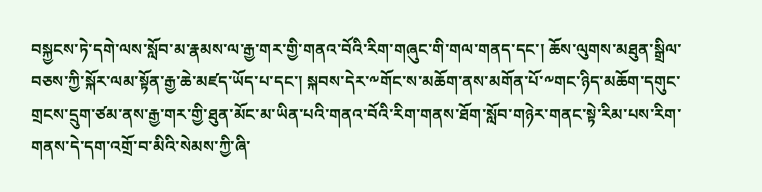བསྐྱངས་ཏེ་དགེ་ལས་སློབ་མ་རྣམས་ལ་རྒྱ་གར་གྱི་གནའ་བོའི་རིག་གཞུང་གི་གལ་གནད་དང་། ཆོས་ལུགས་མཐུན་སྒྲིལ་བཅས་ཀྱི་སྐོར་ལམ་སྟོན་རྒྱ་ཆེ་མཛད་ཡོད་པ་དང་། སྐབས་དེར་༸གོང་ས་མཆོག་ནས་མགོན་པོ་༸གང་ཉིད་མཆོག་དགུང་གྲངས་དྲུག་ཙམ་ནས་རྒྱ་གར་གྱི་ཐུན་མོང་མ་ཡིན་པའི་གནའ་བོའི་རིག་གནས་ཐོག་སློབ་གཉེར་གནང་སྟེ་རིམ་པས་རིག་གནས་དེ་དག་འགྲོ་བ་མིའི་སེམས་ཀྱི་ཞི་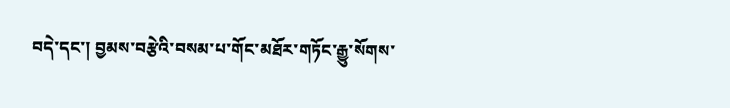བདེ་དང་། བྱམས་བརྩེའི་བསམ་པ་གོང་མཐོར་གཏོང་རྒྱུ་སོགས་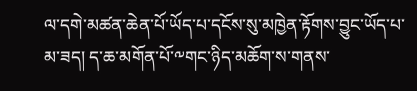ལ་དགེ་མཚན་ཆེན་པོ་ཡོད་པ་དངོས་སུ་མཁྱེན་རྟོགས་བྱུང་ཡོད་པ་མ་ཟད། ད་ཆ་མགོན་པོ་༸གང་ཉིད་མཆོག་ས་གནས་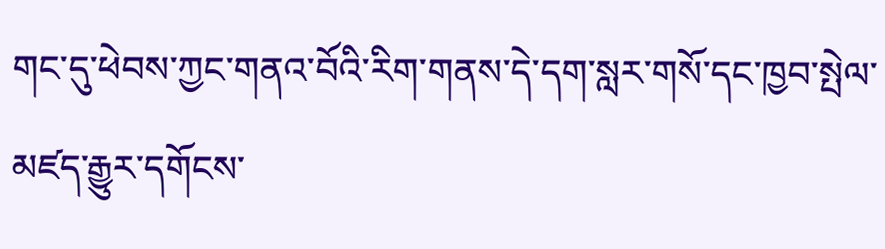གང་དུ་ཕེབས་ཀྱང་གནའ་བོའི་རིག་གནས་དེ་དག་སླར་གསོ་དང་ཁྱབ་སྤེལ་མཛད་རྒྱུར་དགོངས་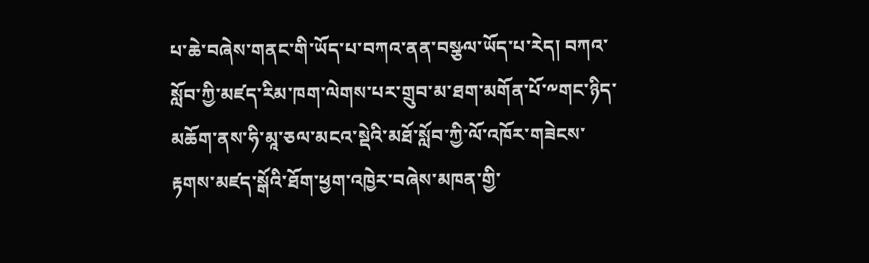པ་ཆེ་བཞེས་གནང་གི་ཡོད་པ་བཀའ་ནན་བསྩལ་ཡོད་པ་རེད། བཀའ་སློབ་ཀྱི་མཛད་རིམ་ཁག་ལེགས་པར་གྲུབ་མ་ཐག་མགོན་པོ་༸གང་ཉིད་མཆོག་ནས་ཧི་མཱ་ཅལ་མངའ་སྡེའི་མཐོ་སློབ་ཀྱི་ལོ་འཁོར་གཟེངས་རྟགས་མཛད་སྒོའི་ཐོག་ཕྱག་འཁྱེར་བཞེས་མཁན་གྱི་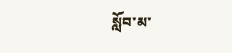སློབ་མ་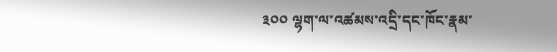༣༠༠ ལྷག་ལ་འཚམས་འདྲི་དང་ཁོང་རྣམ་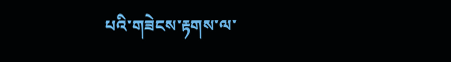པའི་གཟེངས་རྟགས་ལ་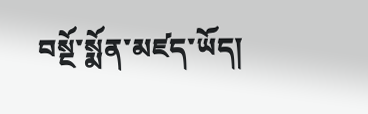བསྔོ་སྨོན་མཛད་ཡོད།